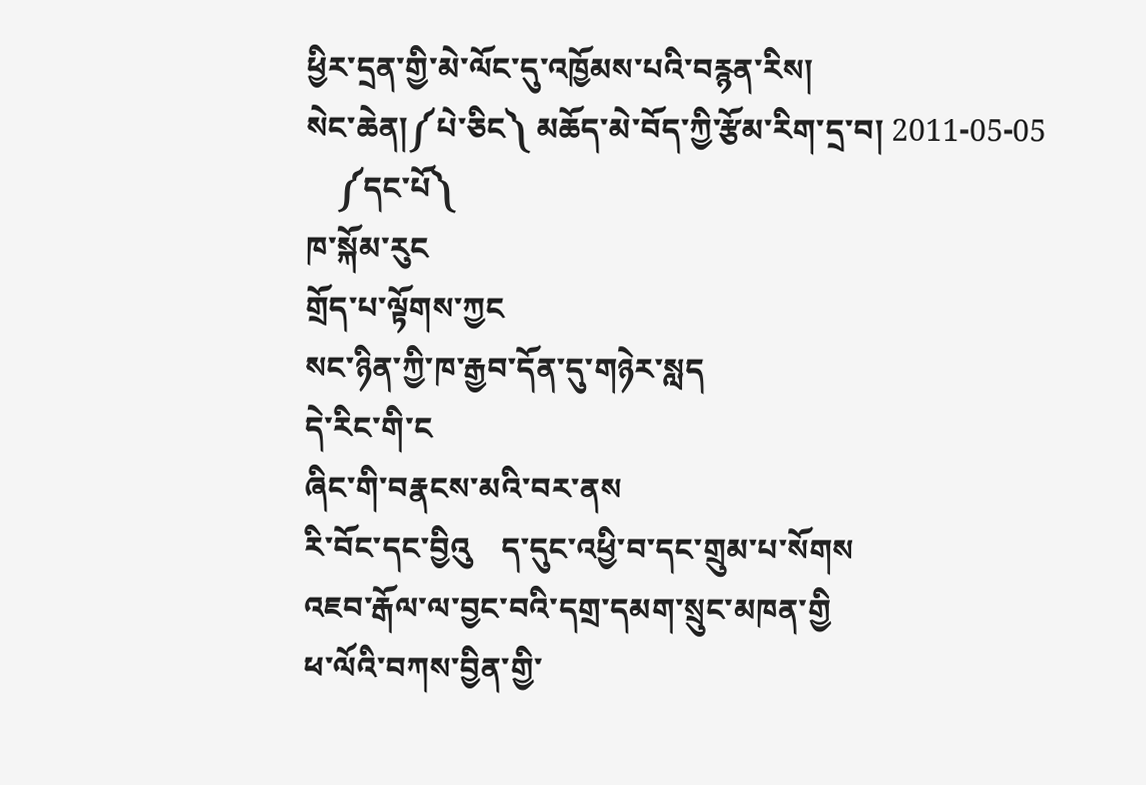ཕྱིར་དྲན་གྱི་མེ་ལོང་དུ་འཁྱོམས་པའི་བརྙན་རིས།
སེང་ཆེན།༼པེ་ཅིང༽ མཆོད་མེ་བོད་ཀྱི་རྩོམ་རིག་དྲ་བ། 2011-05-05
    ༼དང་པོ༽
ཁ་སྐོམ་རུང
གྲོད་པ་ལྟོགས་ཀྱང
སང་ཉིན་ཀྱི་ཁ་རྒྱབ་དོན་དུ་གཉེར་སླད
དེ་རིང་གི་ང
ཞིང་གི་བརྣངས་མའི་བར་ནས
རི་བོང་དང་བྱིའུ    ད་དུང་འཕྱི་བ་དང་གྲུམ་པ་སོགས
འཇབ་རྒོལ་ལ་བྱང་བའི་དགྲ་དམག་སྲུང་མཁན་གྱི
ཕ་ལོའི་བཀས་བྱིན་གྱི་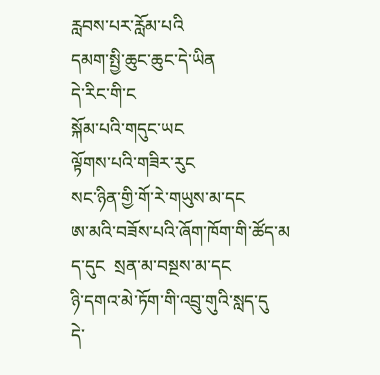རླབས་པར་རློམ་པའི
དམག་སྤྱི་ཆུང་ཆུང་དེ་ཡིན
དེ་རིང་གི་ང
སྐོམ་པའི་གདུང་ཡང
ལྟོགས་པའི་གཟིར་རུང
སང་ཉིན་གྱི་གོ་རེ་གཡུས་མ་དང
ཨ་མའི་བཟོས་པའི་ཞོག་ཁོག་གི་ཚོད་མ
ད་དུང  སྲན་མ་བསྔས་མ་དང
ཉི་དགའ་མེ་ཏོག་གི་འབྲུ་གུའི་སླད་དུ
དེ་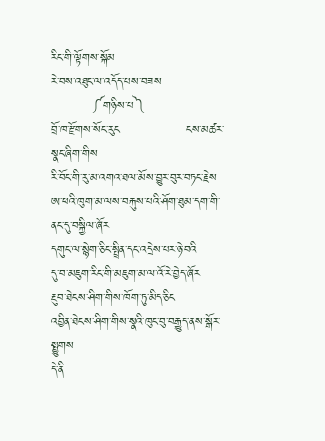རིང་གི་ལྟོགས་སྐོམ
རེ་བས་འཐུང་ལ་འདོད་པས་བཟས
          ༼གཉིས་པ༽
བྲོ་ཁ་རྫོགས་སོང་རུང                ངས་མཚར་སྣང་ཞིག་གིས
རི་བོང་གི་རུ་མ་འགའ་ཐལ་མོས་བྱུར་བུར་བཏང་རྗེས
ཨ་ཕའི་ཁུག་མ་ལས་བརྐུས་པའི་ཤོག་ཐུམ་དག་གི་ནང་དུ་བསྐྱིལ་ཞོར
དགུང་ལ་སྙེག་ཅིང་སྤྲིན་དང་འདྲེས་པར་ཉེ་བའི
དུ་བ་མཇུག་རིང་གི་མཇུག་མ་ལ་འོ་རེ་བྱེད་ཞོར
རྔུབ་ཐེངས་ཤིག་གིས་ཁོག་ཏུ་མིད་ཅིང
འབྱིན་ཐེངས་ཤིག་གིས་སྣའི་ཁུང་བུ་བརྒྱུད་ནས་སྒོར་སྤྱུགས
དེ་ནི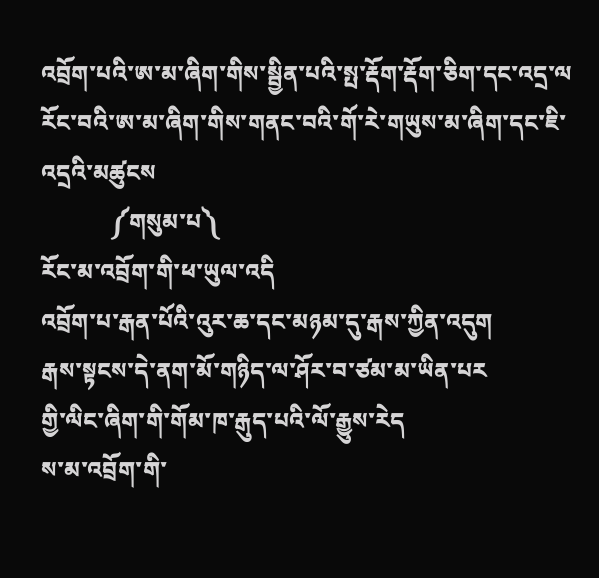འབྲོག་པའི་ཨ་མ་ཞིག་གིས་སྦྱིན་པའི་སྤ་རྡོག་རྡོག་ཅིག་དང་འདྲ་ལ
རོང་བའི་ཨ་མ་ཞིག་གིས་གནང་བའི་གོ་རེ་གཡུས་མ་ཞིག་དང་ཇི་འདྲའི་མཚུངས
            ༼གསུམ་པ༽
རོང་མ་འབྲོག་གི་ཕ་ཡུལ་འདི
འབྲོག་པ་རྒན་པོའི་འུར་ཆ་དང་མཉམ་དུ་རྒས་ཀྱིན་འདུག
རྒས་སྟངས་དེ་ནག་མོ་གཉིད་ལ་ཤོར་བ་ཙམ་མ་ཡིན་པར
གྱི་ལིང་ཞིག་གི་གོམ་ཁ་རྒུད་པའི་ལོ་རྒྱུས་རེད
ས་མ་འབྲོག་གི་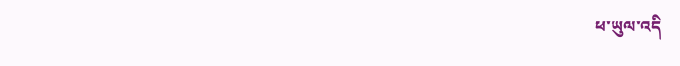ཕ་ཡུལ་འདི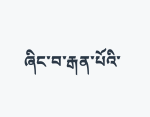ཞིང་བ་རྒན་པོའི་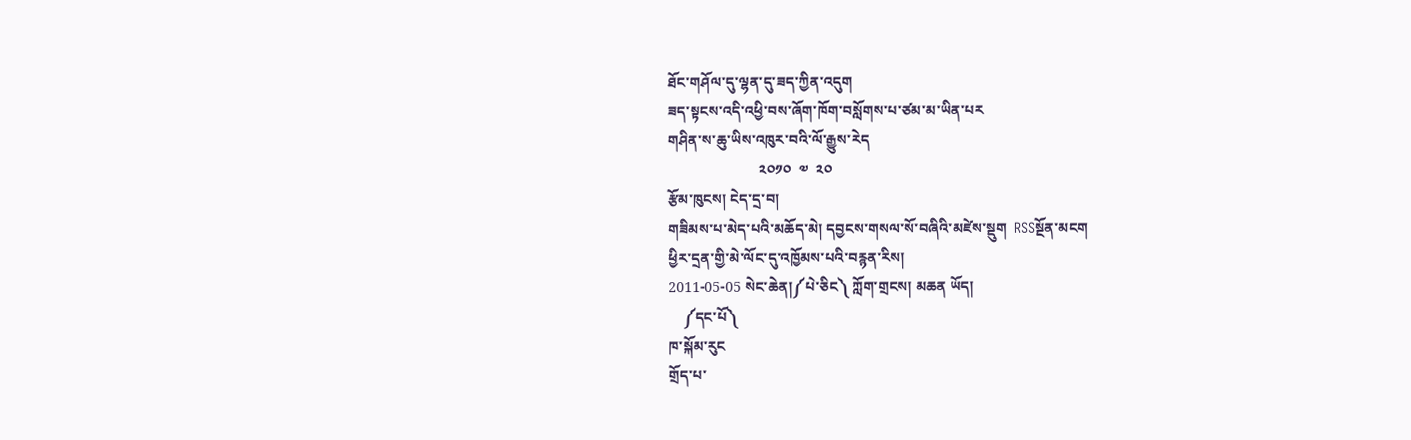ཐོང་གཤོལ་དུ་ལྷན་དུ་ཟད་ཀྱིན་འདུག
ཟད་སྟངས་འདི་འཕྱི་བས་ཞོག་ཁོག་བསློགས་པ་ཙམ་མ་ཡིན་པར
གཤིན་ས་ཆུ་ཡིས་འཁུར་བའི་ལོ་རྒྱུས་རེད
                         ༢༠༡༠  ༧  ༢༠
རྩོམ་ཁུངས། ངེད་དྲ་བ།
གཟིམས་པ་མེད་པའི་མཆོད་མེ། དབྱངས་གསལ་སོ་བཞིའི་མཛེས་སྡུག  RSSསྔོན་མངག
ཕྱིར་དྲན་གྱི་མེ་ལོང་དུ་འཁྱོམས་པའི་བརྙན་རིས།
2011-05-05 སེང་ཆེན།༼པེ་ཅིང༽ ཀློག་གྲངས། མཆན ཡོད།
    ༼དང་པོ༽
ཁ་སྐོམ་རུང
གྲོད་པ་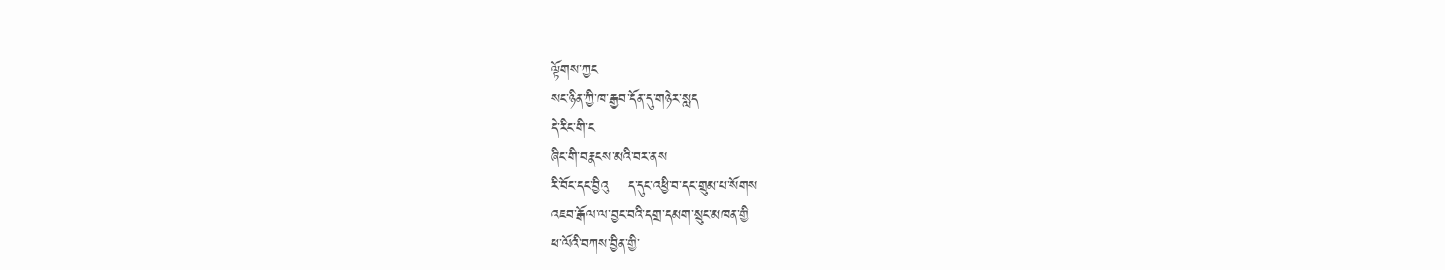ལྟོགས་ཀྱང
སང་ཉིན་ཀྱི་ཁ་རྒྱབ་དོན་དུ་གཉེར་སླད
དེ་རིང་གི་ང
ཞིང་གི་བརྣངས་མའི་བར་ནས
རི་བོང་དང་བྱིའུ    ད་དུང་འཕྱི་བ་དང་གྲུམ་པ་སོགས
འཇབ་རྒོལ་ལ་བྱང་བའི་དགྲ་དམག་སྲུང་མཁན་གྱི
ཕ་ལོའི་བཀས་བྱིན་གྱི་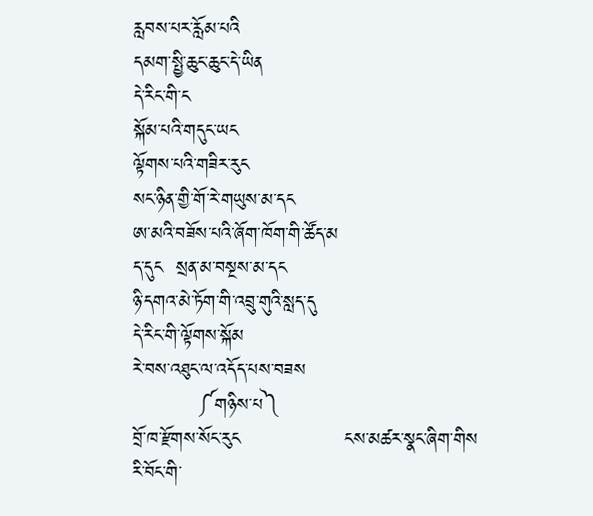རླབས་པར་རློམ་པའི
དམག་སྤྱི་ཆུང་ཆུང་དེ་ཡིན
དེ་རིང་གི་ང
སྐོམ་པའི་གདུང་ཡང
ལྟོགས་པའི་གཟིར་རུང
སང་ཉིན་གྱི་གོ་རེ་གཡུས་མ་དང
ཨ་མའི་བཟོས་པའི་ཞོག་ཁོག་གི་ཚོད་མ
ད་དུང  སྲན་མ་བསྔས་མ་དང
ཉི་དགའ་མེ་ཏོག་གི་འབྲུ་གུའི་སླད་དུ
དེ་རིང་གི་ལྟོགས་སྐོམ
རེ་བས་འཐུང་ལ་འདོད་པས་བཟས
          ༼གཉིས་པ༽
བྲོ་ཁ་རྫོགས་སོང་རུང                ངས་མཚར་སྣང་ཞིག་གིས
རི་བོང་གི་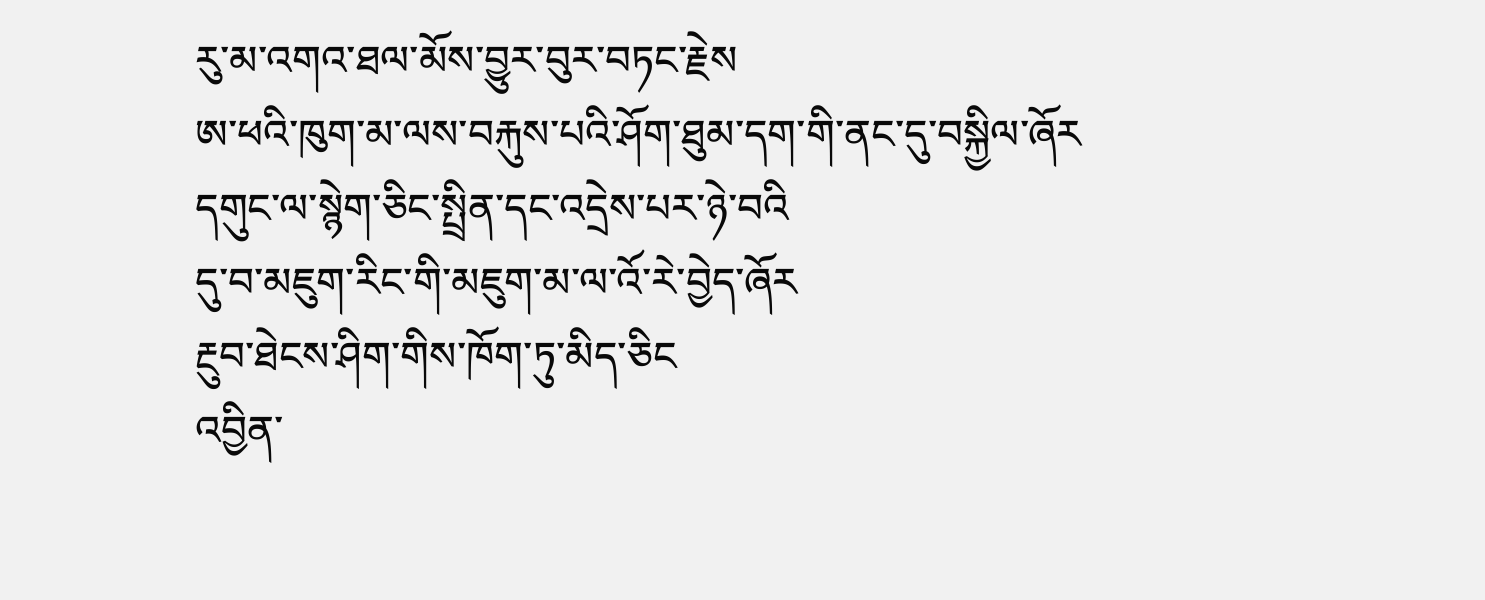རུ་མ་འགའ་ཐལ་མོས་བྱུར་བུར་བཏང་རྗེས
ཨ་ཕའི་ཁུག་མ་ལས་བརྐུས་པའི་ཤོག་ཐུམ་དག་གི་ནང་དུ་བསྐྱིལ་ཞོར
དགུང་ལ་སྙེག་ཅིང་སྤྲིན་དང་འདྲེས་པར་ཉེ་བའི
དུ་བ་མཇུག་རིང་གི་མཇུག་མ་ལ་འོ་རེ་བྱེད་ཞོར
རྔུབ་ཐེངས་ཤིག་གིས་ཁོག་ཏུ་མིད་ཅིང
འབྱིན་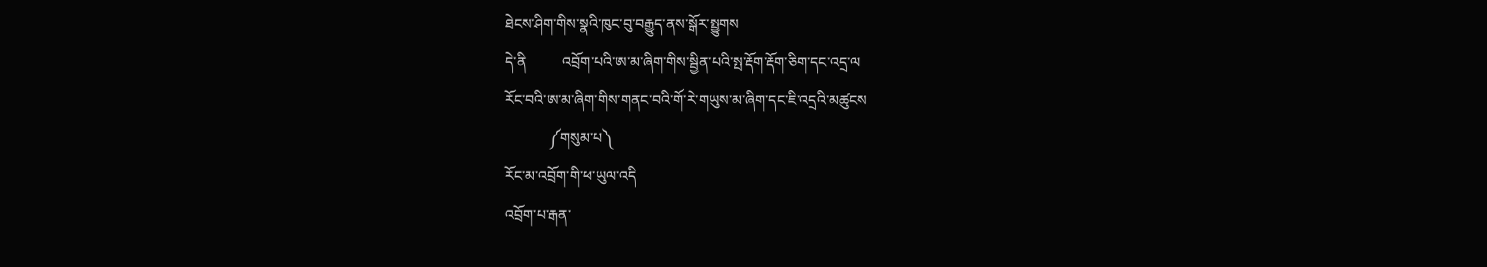ཐེངས་ཤིག་གིས་སྣའི་ཁུང་བུ་བརྒྱུད་ནས་སྒོར་སྤྱུགས
དེ་ནི          འབྲོག་པའི་ཨ་མ་ཞིག་གིས་སྦྱིན་པའི་སྤ་རྡོག་རྡོག་ཅིག་དང་འདྲ་ལ
རོང་བའི་ཨ་མ་ཞིག་གིས་གནང་བའི་གོ་རེ་གཡུས་མ་ཞིག་དང་ཇི་འདྲའི་མཚུངས
            ༼གསུམ་པ༽
རོང་མ་འབྲོག་གི་ཕ་ཡུལ་འདི
འབྲོག་པ་རྒན་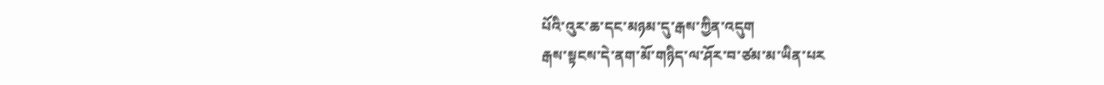པོའི་འུར་ཆ་དང་མཉམ་དུ་རྒས་ཀྱིན་འདུག
རྒས་སྟངས་དེ་ནག་མོ་གཉིད་ལ་ཤོར་བ་ཙམ་མ་ཡིན་པར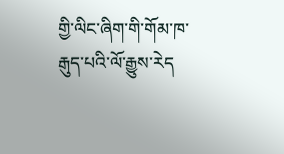གྱི་ལིང་ཞིག་གི་གོམ་ཁ་རྒུད་པའི་ལོ་རྒྱུས་རེད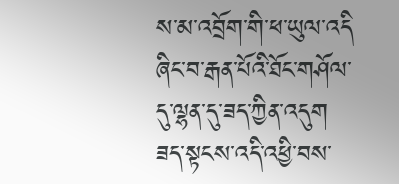ས་མ་འབྲོག་གི་ཕ་ཡུལ་འདི
ཞིང་བ་རྒན་པོའི་ཐོང་གཤོལ་དུ་ལྷན་དུ་ཟད་ཀྱིན་འདུག
ཟད་སྟངས་འདི་འཕྱི་བས་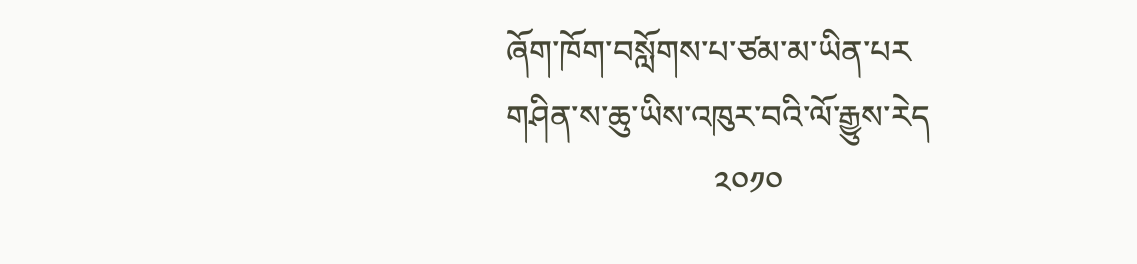ཞོག་ཁོག་བསློགས་པ་ཙམ་མ་ཡིན་པར
གཤིན་ས་ཆུ་ཡིས་འཁུར་བའི་ལོ་རྒྱུས་རེད
                         ༢༠༡༠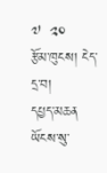༧  ༢༠
རྩོམ་ཁུངས། ངེད་དྲ་བ།
དཔྱད་མཆན ཡོངས་སུ་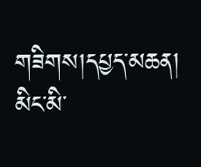གཟིགས།དཔྱད་མཆན།
མིང་མི་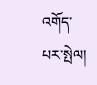འགོད་པར་སྤེལ།